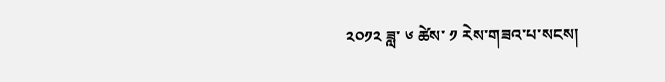༢༠༡༢ ཟླ་ ༦ ཚེས་ ༡ རེས་གཟའ་པ་སངས།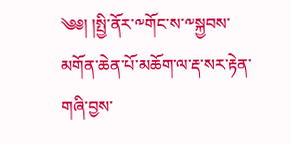༄༅། །སྤྱི་ནོར་༸གོང་ས་༸སྐྱབས་མགོན་ཆེན་པོ་མཆོག་ལ་རྡ་སར་རྟེན་གཞི་བྱས་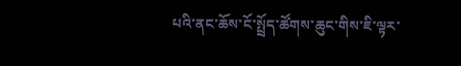པའི་ནང་ཆོས་ངོ་སྤྲོད་ཚོགས་ཆུང་གིས་ཇི་ལྟར་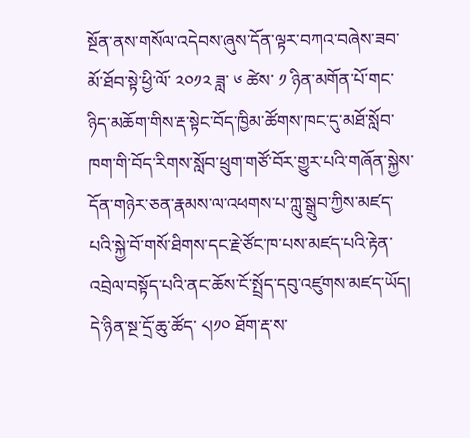སྔོན་ནས་གསོལ་འདེབས་ཞུས་དོན་ལྟར་བཀའ་བཞེས་ཟབ་མོ་ཐོབ་སྟེ་ཕྱི་ལོ་ ༢༠༡༢ ཟླ་ ༦ ཚེས་ ༡ ཉིན་མགོན་པོ་གང་ཉིད་མཆོག་གིས་རྡ་སྟེང་བོད་ཁྱིམ་ཚོགས་ཁང་དུ་མཐོ་སློབ་ཁག་གི་བོད་རིགས་སློབ་ཕྲུག་གཙོ་བོར་གྱུར་པའི་གཞོན་སྐྱེས་དོན་གཉེར་ཅན་རྣམས་ལ་འཕགས་པ་ཀླུ་སྒྲུབ་ཀྱིས་མཛད་པའི་སྐྱེ་བོ་གསོ་ཐིགས་དང་རྗེ་ཙོང་ཁ་པས་མཛད་པའི་རྟེན་འབྲེལ་བསྟོད་པའི་ནང་ཆོས་ངོ་སྤྲོད་དབུ་འཛུགས་མཛད་ཡོད།
དེ་ཉིན་སྔ་དྲོ་ཆུ་ཚོད་ ༨།༡༠ ཐོག་རྡ་ས་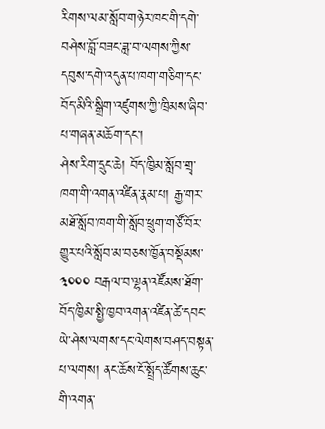རིགས་ལམ་སློབ་གཉེར་ཁང་གི་དགེ་བཤེས་བློ་བཟང་ཟླ་བ་ལགས་ཀྱིས་དབུས་དགེ་འདུན་པ་ཁག་གཅིག་དང་བོད་མིའི་སྒྲིག་འཛུགས་ཀྱི་ཁྲིམས་ཞིབ་པ་གཞན་མཆོག་དང་།
ཤེས་རིག་དྲུང་ཆེ། བོད་ཁྱིམ་སློབ་གྲྭ་ཁག་གི་འགན་འཛིན་རྣམ་པ། རྒྱ་གར་མཐོ་སློབ་ཁག་གི་སློབ་ཕྲུག་གཙོ་བོར་གྱུར་པའི་སློབ་མ་བཅས་ཁྱོན་བསྡོམས་ ༣༠༠༠ བརྒལ་བ་ལྷན་འཛོམས་ཐོག་བོད་ཁྱིམ་སྤྱི་ཁྱབ་འགན་འཛིན་ཚེ་དབང་ཡེ་ཤེས་ལགས་དང་ལེགས་བཤད་བསྟན་པ་ལགས། ནང་ཆོས་ངོ་སྤྲོད་ཚོགས་ཆུང་གི་འགན་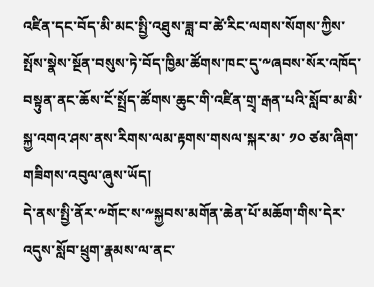འཛིན་དང་བོད་མི་མང་སྤྱི་འཐུས་ཟླ་བ་ཚེ་རིང་ལགས་སོགས་ཀྱིས་སྤོས་སྣེས་སྔོན་བསུས་ཏེ་བོད་ཁྱིམ་ཚོགས་ཁང་དུ་༸ཞབས་སོར་འཁོད་བསྟུན་ནང་ཆོས་ངོ་སྤྲོད་ཚོགས་ཆུང་གི་འཛིན་གྲྭ་རྒན་པའི་སློབ་མ་མི་སྐྱ་འགའ་ཤས་ནས་རིགས་ལམ་རྟགས་གསལ་སྐར་མ་ ༡༠ ཙམ་ཞིག་གཟིགས་འབུལ་ཞུས་ཡོད།
དེ་ནས་སྤྱི་ནོར་༸གོང་ས་༸སྐྱབས་མགོན་ཆེན་པོ་མཆོག་གིས་དེར་འདུས་སློབ་ཕྲུག་རྣམས་ལ་ནང་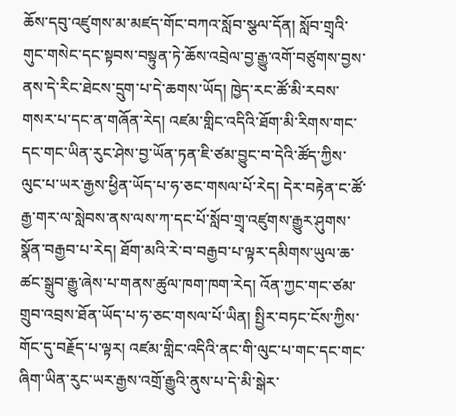ཆོས་དབུ་འཛུགས་མ་མཛད་གོང་བཀའ་སློབ་སྩལ་དོན། སློབ་གྲྭའི་གུང་གསེང་དང་སྟབས་བསྟུན་ཏེ་ཆོས་འབྲེལ་བྱ་རྒྱུ་འགོ་བཙུགས་བྱས་ནས་དེ་རིང་ཐེངས་དྲུག་པ་དེ་ཆགས་ཡོད། ཁྱེད་རང་ཚོ་མི་རབས་གསར་པ་དང་ན་གཞོན་རེད། འཛམ་གླིང་འདིའི་ཐོག་མི་རིགས་གང་དང་གང་ཡིན་རུང་ཤེས་བྱ་ཡོན་ཏན་ཇི་ཙམ་བྱུང་བ་དེའི་ཚོད་ཀྱིས་ལུང་པ་ཡར་རྒྱས་ཕྱིན་ཡོད་པ་ཧ་ཅང་གསལ་པོ་རེད། དེར་བརྟེན་ང་ཚོ་རྒྱ་གར་ལ་སླེབས་ནས་ལས་ཀ་དང་པོ་སློབ་གྲྭ་འཛུགས་རྒྱུར་ཤུགས་སྣོན་བརྒྱབ་པ་རེད། ཐོག་མའི་རེ་བ་བརྒྱབ་པ་ལྟར་དམིགས་ཡུལ་ཆ་ཚང་སྒྲུབ་རྒྱུ་ཞེས་པ་གནས་ཚུལ་ཁག་ཁག་རེད། འོན་ཀྱང་གང་ཙམ་གྲུབ་འབྲས་ཐོན་ཡོད་པ་ཧ་ཅང་གསལ་པོ་ཡིན། སྤྱིར་བཏང་ངོས་ཀྱིས་གོང་དུ་བརྗོད་པ་ལྟར། འཛམ་གླིང་འདིའི་ནང་གི་ལུང་པ་གང་དང་གང་ཞིག་ཡིན་རུང་ཡར་རྒྱས་འགྲོ་རྒྱུའི་ནུས་པ་དེ་མི་སྒེར་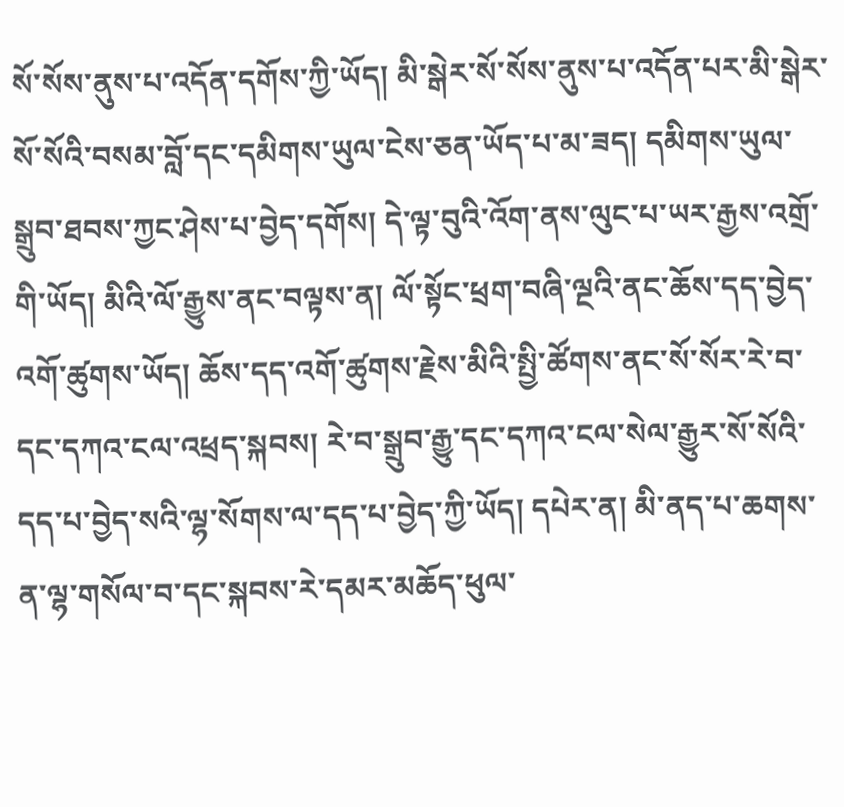སོ་སོས་ནུས་པ་འདོན་དགོས་ཀྱི་ཡོད། མི་སྒེར་སོ་སོས་ནུས་པ་འདོན་པར་མི་སྒེར་སོ་སོའི་བསམ་བློ་དང་དམིགས་ཡུལ་ངེས་ཅན་ཡོད་པ་མ་ཟད། དམིགས་ཡུལ་སྒྲུབ་ཐབས་ཀྱང་ཤེས་པ་བྱེད་དགོས། དེ་ལྟ་བུའི་འོག་ནས་ལུང་པ་ཡར་རྒྱས་འགྲོ་གི་ཡོད། མིའི་ལོ་རྒྱུས་ནང་བལྟས་ན། ལོ་སྟོང་ཕྲག་བཞི་ལྔའི་ནང་ཆོས་དད་བྱེད་འགོ་ཚུགས་ཡོད། ཆོས་དད་འགོ་ཚུགས་རྗེས་མིའི་སྤྱི་ཚོགས་ནང་སོ་སོར་རེ་བ་དང་དཀའ་ངལ་འཕྲད་སྐབས། རེ་བ་སྒྲུབ་རྒྱུ་དང་དཀའ་ངལ་སེལ་རྒྱུར་སོ་སོའི་དད་པ་བྱེད་སའི་ལྷ་སོགས་ལ་དད་པ་བྱེད་ཀྱི་ཡོད། དཔེར་ན། མི་ནད་པ་ཆགས་ན་ལྷ་གསོལ་བ་དང་སྐབས་རེ་དམར་མཆོད་ཕུལ་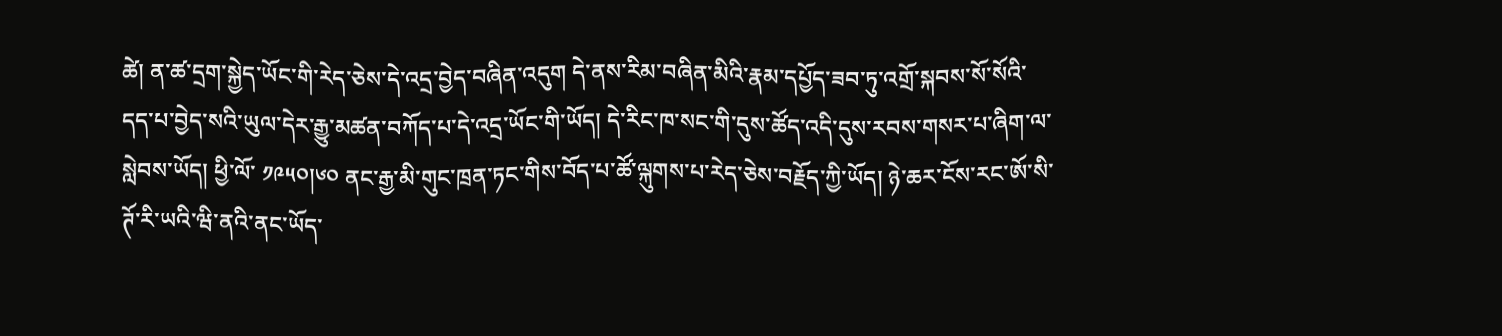ཚེ། ན་ཚ་དྲག་སྐྱེད་ཡོང་གི་རེད་ཅེས་དེ་འདྲ་བྱེད་བཞིན་འདུག དེ་ནས་རིམ་བཞིན་མིའི་རྣམ་དཔྱོད་ཟབ་ཏུ་འགྲོ་སྐབས་སོ་སོའི་དད་པ་བྱེད་སའི་ཡུལ་དེར་རྒྱུ་མཚན་བཀོད་པ་དེ་འདྲ་ཡོང་གི་ཡོད། དེ་རིང་ཁ་སང་གི་དུས་ཚོད་འདི་དུས་རབས་གསར་པ་ཞིག་ལ་སླེབས་ཡོད། ཕྱི་ལོ་ ༡༩༥༠།༦༠ ནང་རྒྱ་མི་གུང་ཁྲན་ཏང་གིས་བོད་པ་ཚོ་ལྐུགས་པ་རེད་ཅེས་བརྗོད་ཀྱི་ཡོད། ཉེ་ཆར་ངོས་རང་ཨོ་སི་ཊོ་རི་ཡའི་ཝི་ནའི་ནང་ཡོད་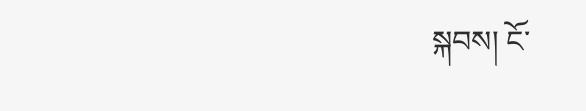སྐབས། ངོ་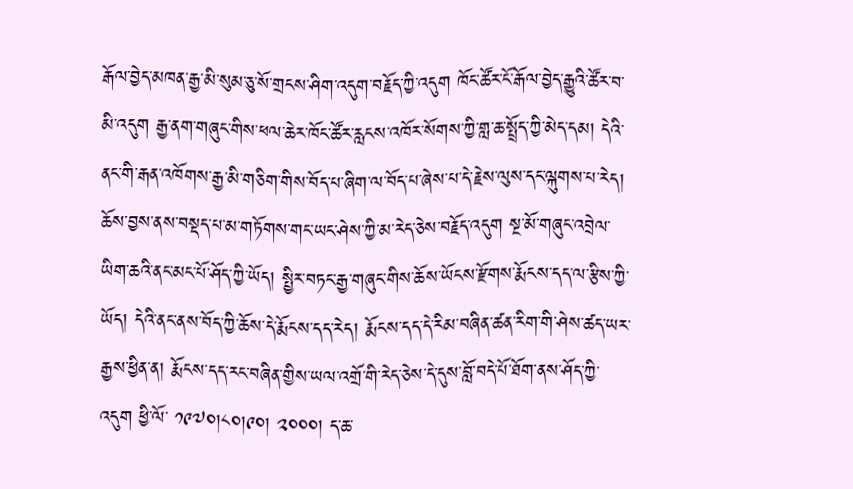རྒོལ་བྱེད་མཁན་རྒྱ་མི་སུམ་ཅུ་སོ་གྲངས་ཤིག་འདུག་བརྗོད་ཀྱི་འདུག ཁོང་ཚོར་ངོ་རྒོལ་བྱེད་རྒྱུའི་ཚོར་བ་མི་འདུག རྒྱ་ནག་གཞུང་གིས་ཕལ་ཆེར་ཁོང་ཚོར་རླངས་འཁོར་སོགས་ཀྱི་གླ་ཆ་སྤྲོད་ཀྱི་མེད་དམ། དེའི་ནང་གི་རྒན་འཁོགས་རྒྱ་མི་གཅིག་གིས་བོད་པ་ཞིག་ལ་བོད་པ་ཞེས་པ་དེ་རྗེས་ལུས་དང་ལྐུགས་པ་རེད། ཆོས་བྱས་ནས་བསྡད་པ་མ་གཏོགས་གང་ཡང་ཤེས་ཀྱི་མ་རེད་ཅེས་བརྗོད་འདུག སྔ་མོ་གཞུང་འབྲེལ་ཡིག་ཆའི་ནང་མང་པོ་ཤོད་ཀྱི་ཡོད། སྤྱིར་བཏང་རྒྱ་གཞུང་གིས་ཆོས་ཡོངས་རྫོགས་རྨོངས་དད་ལ་རྩིས་ཀྱི་ཡོད། དེའི་ནང་ནས་བོད་ཀྱི་ཆོས་དེ་རྨོངས་དད་རེད། རྨོངས་དད་དེ་རིམ་བཞིན་ཚན་རིག་གི་ཤེས་ཚད་ཡར་རྒྱས་ཕྱིན་ན། རྨོངས་དད་རང་བཞིན་གྱིས་ཡལ་འགྲོ་གི་རེད་ཅེས་དེ་དུས་བློ་བདེ་པོ་ཐོག་ནས་ཤོད་ཀྱི་འདུག ཕྱི་ལོ་ ༡༩༧༠།༨༠།༩༠། ༢༠༠༠། ད་ཆ་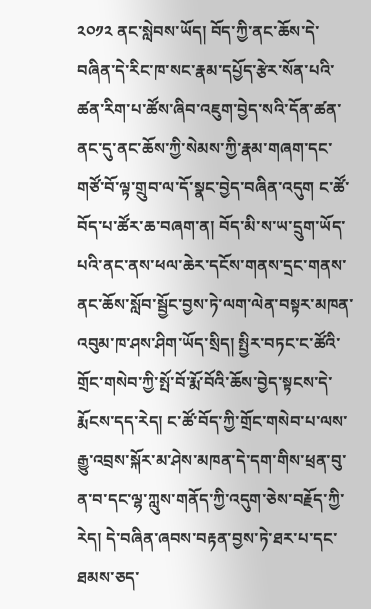༢༠༡༢ ནང་སླེབས་ཡོད། བོད་ཀྱི་ནང་ཆོས་དེ་བཞིན་དེ་རིང་ཁ་སང་རྣམ་དཔྱོད་རྩེར་སོན་པའི་ཚན་རིག་པ་ཚོས་ཞིབ་འཇུག་བྱེད་སའི་དོན་ཚན་ནང་དུ་ནང་ཆོས་ཀྱི་སེམས་ཀྱི་རྣམ་གཞག་དང་གཙོ་བོ་ལྟ་གྲུབ་ལ་དོ་སྣང་བྱེད་བཞིན་འདུག ང་ཚོ་བོད་པ་ཚོར་ཆ་བཞག་ན། བོད་མི་ས་ཡ་དྲུག་ཡོད་པའི་ནང་ནས་ཕལ་ཆེར་དངོས་གནས་དྲང་གནས་ནང་ཆོས་སློབ་སྦྱོང་བྱས་ཏེ་ལག་ལེན་བསྟར་མཁན་འབུམ་ཁ་ཤས་ཤིག་ཡོད་སྲིད། སྤྱིར་བཏང་ང་ཚོའི་གྲོང་གསེབ་ཀྱི་སྤོ་བོ་རྨོ་བོའི་ཆོས་བྱེད་སྟངས་དེ་རྨོངས་དད་རེད། ང་ཚོ་བོད་ཀྱི་གྲོང་གསེབ་པ་ལས་རྒྱུ་འབྲས་སྐོར་མ་ཤེས་མཁན་དེ་དག་གིས་ཕྲན་བུ་ན་བ་དང་ལྷ་ཀླུས་གནོད་ཀྱི་འདུག་ཅེས་བརྗོད་ཀྱི་རེད། དེ་བཞིན་ཞབས་བརྟན་བྱས་ཏེ་ཐར་པ་དང་ཐམས་ཅད་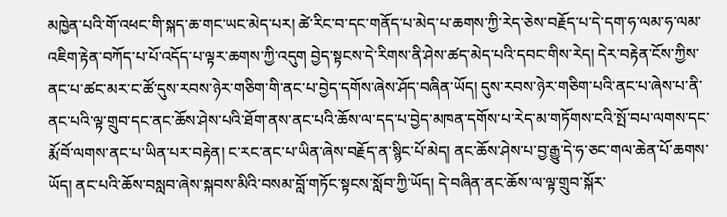མཁྱེན་པའི་གོ་འཕང་གི་སྐད་ཆ་གང་ཡང་མེད་པར། ཚེ་རིང་བ་དང་གནོད་པ་མེད་པ་ཆགས་ཀྱི་རེད་ཅེས་བརྗོད་པ་དེ་དག་ཧ་ལམ་ཧ་ལམ་འཇིག་རྟེན་བཀོད་པ་པོ་འདོད་པ་ལྟར་ཆགས་ཀྱི་འདུག བྱེད་སྟངས་དེ་རིགས་ནི་ཤེས་ཚད་མེད་པའི་དབང་གིས་རེད། དེར་བརྟེན་ངོས་ཀྱིས་ནང་པ་ཚང་མར་ང་ཚོ་དུས་རབས་ཉེར་གཅིག་གི་ནང་པ་བྱེད་དགོས་ཞེས་ཤོད་བཞིན་ཡོད། དུས་རབས་ཉེར་གཅིག་པའི་ནང་པ་ཞེས་པ་ནི་ནང་པའི་ལྟ་གྲུབ་དང་ནང་ཆོས་ཤེས་པའི་ཐོག་ནས་ནང་པའི་ཆོས་ལ་དད་པ་བྱེད་མཁན་དགོས་པ་རེད་མ་གཏོགས་ངའི་སྤོ་བཔ་ལགས་དང་རྨོ་བོ་ལགས་ནང་པ་ཡིན་པར་བརྟེན། ང་རང་ནང་པ་ཡིན་ཞེས་བརྗོད་ན་སྙིང་པོ་མེད། ནང་ཆོས་ཤེས་པ་བྱ་རྒྱུ་དེ་ཧ་ཅང་གལ་ཆེན་པོ་ཆགས་ཡོད། ནང་པའི་ཆོས་བསླབ་ཞེས་སྐབས་མིའི་བསམ་བློ་གཏོང་སྟངས་སློབ་ཀྱི་ཡོད། དེ་བཞིན་ནང་ཆོས་ལ་ལྟ་གྲུབ་སྐོར་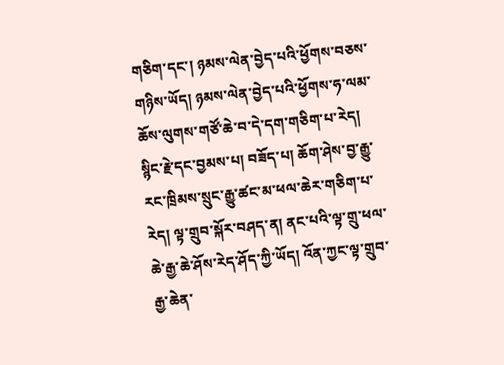གཅིག་དང་། ཉམས་ལེན་བྱེད་པའི་ཕྱོགས་བཅས་གཉིས་ཡོད། ཉམས་ལེན་བྱེད་པའི་ཕྱོགས་ཧ་ལམ་ཆོས་ལུགས་གཙོ་ཆེ་བ་དེ་དག་གཅིག་པ་རེད། སྙིང་རྗེ་དང་བྱམས་པ། བཟོད་པ། ཆོག་ཤེས་བྱ་རྒྱུ་རང་ཁྲིམས་སྲུང་རྒྱུ་ཚང་མ་ཕལ་ཆེར་གཅིག་པ་རེད། ལྟ་གྲུབ་སྐོར་བཤད་ན། ནང་པའི་ལྟ་གྲུ་ཕལ་ཆེ་རྒྱ་ཆེ་ཤོས་རེད་ཤོད་ཀྱི་ཡོད། འོན་ཀྱང་ལྟ་གྲུབ་རྒྱ་ཆེན་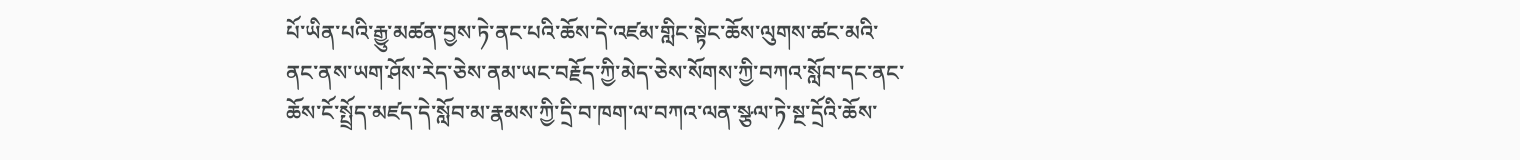པོ་ཡིན་པའི་རྒྱུ་མཚན་བྱས་ཏེ་ནང་པའི་ཆོས་དེ་འཛམ་གླིང་སྟེང་ཆོས་ལུགས་ཚང་མའི་ནང་ནས་ཡག་ཤོས་རེད་ཅེས་ནམ་ཡང་བརྗོད་ཀྱི་མེད་ཅེས་སོགས་ཀྱི་བཀའ་སློབ་དང་ནང་ཆོས་ངོ་སྤྲོད་མཛད་དེ་སློབ་མ་རྣམས་ཀྱི་དྲི་བ་ཁག་ལ་བཀའ་ལན་སྩལ་ཏེ་སྔ་དྲོའི་ཆོས་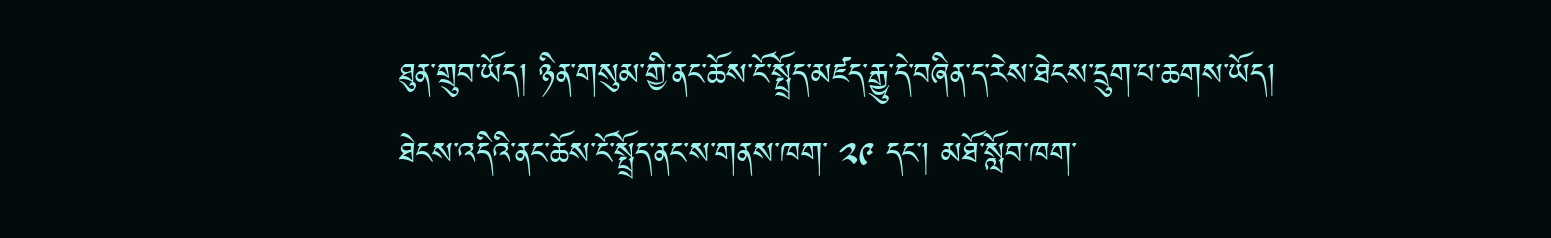ཐུན་གྲུབ་ཡོད། ཉིན་གསུམ་གྱི་ནང་ཆོས་ངོ་སྤྲོད་མཛད་རྒྱུ་དེ་བཞིན་ད་རེས་ཐེངས་དྲུག་པ་ཆགས་ཡོད། ཐེངས་འདིའི་ནང་ཆོས་ངོ་སྤྲོད་ནང་ས་གནས་ཁག་ ༢༩ དང་། མཐོ་སློབ་ཁག་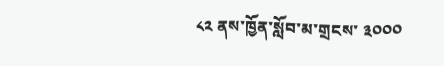༨༢ ནས་ཁྱོན་སློབ་མ་གྲངས་ ༣༠༠༠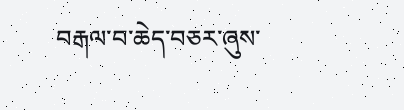བརྒལ་བ་ཆེད་བཅར་ཞུས་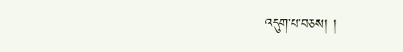འདུག་པ་བཅས། །